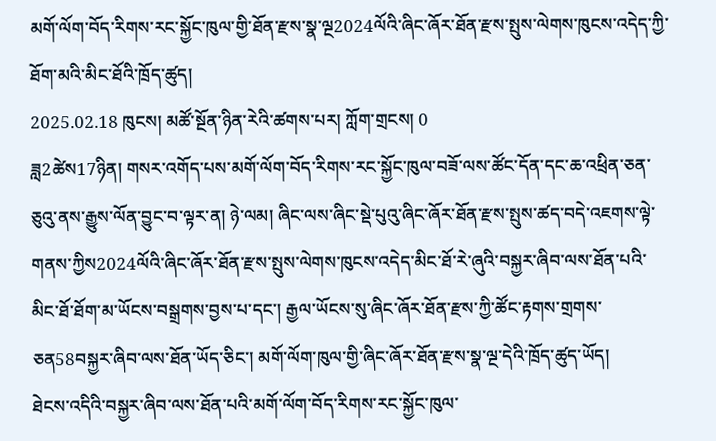མགོ་ལོག་བོད་རིགས་རང་སྐྱོང་ཁུལ་གྱི་ཐོན་རྫས་སྣ་ལྔ2024ལོའི་ཞིང་ཞོར་ཐོན་རྫས་སྤུས་ལེགས་ཁུངས་འདེད་ཀྱི་ཐོག་མའི་མིང་ཐོའི་ཁྲོད་ཚུད།
2025.02.18 ཁུངས། མཚོ་སྔོན་ཉིན་རེའི་ཚགས་པར། ཀློག་གྲངས། 0
ཟླ2ཚེས17ཉིན། གསར་འགོད་པས་མགོ་ལོག་བོད་རིགས་རང་སྐྱོང་ཁུལ་བཟོ་ལས་ཚོང་དོན་དང་ཆ་འཕྲིན་ཅན་ཅུའུ་ནས་རྒྱུས་ལོན་བྱུང་བ་ལྟར་ན། ཉེ་ལམ། ཞིང་ལས་ཞིང་སྡེ་པུའུ་ཞིང་ཞོར་ཐོན་རྫས་སྤུས་ཚད་བདེ་འཇགས་ལྟེ་གནས་ཀྱིས2024ལོའི་ཞིང་ཞོར་ཐོན་རྫས་སྤུས་ལེགས་ཁུངས་འདེད་མིང་ཐོ་རེ་ཞུའི་བསྐྱར་ཞིབ་ལས་ཐོན་པའི་མིང་ཐོ་ཐོག་མ་ཡོངས་བསྒྲགས་བྱས་པ་དང་། རྒྱལ་ཡོངས་སུ་ཞིང་ཞོར་ཐོན་རྫས་ཀྱི་ཚོང་རྟགས་གྲགས་ཅན58བསྐྱར་ཞིབ་ལས་ཐོན་ཡོད་ཅིང་། མགོ་ལོག་ཁུལ་གྱི་ཞིང་ཞོར་ཐོན་རྫས་སྣ་ལྔ་དེའི་ཁྲོད་ཚུད་ཡོད།
ཐེངས་འདིའི་བསྐྱར་ཞིབ་ལས་ཐོན་པའི་མགོ་ལོག་བོད་རིགས་རང་སྐྱོང་ཁུལ་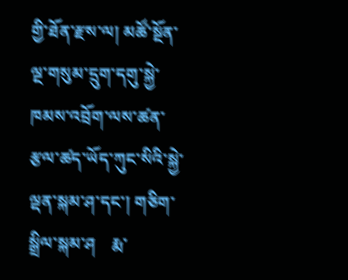གྱི་ཐོན་རྫས་ལ། མཚོ་སྔོན་ལྔ་གསུམ་དྲུག་དགུ་སྐྱེ་ཁམས་འབྲོག་ལས་ཚན་རྩལ་ཚད་ཡོད་ཀུང་སིའི་སྐྱེ་ལྡན་སྐམ་ཤ་དང་། གཅིག་སྒྲིལ་སྐམ་ཤ    རྨ་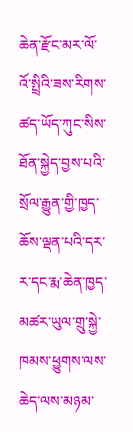ཆེན་རྫོང་མར་ལོ་འོ་སྤྲིའི་ཟས་རིགས་ཚད་ཡོད་ཀུང་སིས་ཐོན་སྐྱེད་བྱས་པའི་སྲོལ་རྒྱུན་གྱི་ཁྱད་ཆོས་ལྡན་པའི་དར་ར་དང་རྨ་ཆེན་ཁྱད་མཚར་ཡུལ་གྲུ་སྐྱེ་ཁམས་ཕྱུགས་ལས་ཆེད་ལས་མཉམ་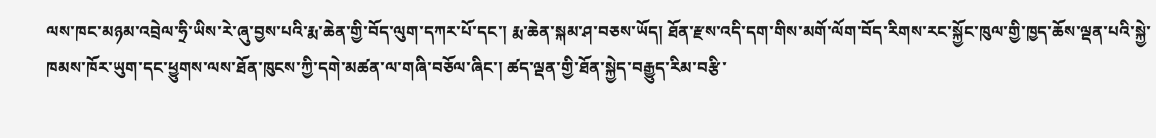ལས་ཁང་མཉམ་འབྲེལ་ཧྲི་ཡིས་རེ་ཞུ་བྱས་པའི་རྨ་ཆེན་གྱི་བོད་ལུག་དཀར་པོ་དང་། རྨ་ཆེན་སྐམ་ཤ་བཅས་ཡོད། ཐོན་རྫས་འདི་དག་གིས་མགོ་ལོག་བོད་རིགས་རང་སྐྱོང་ཁུལ་གྱི་ཁྱད་ཆོས་ལྡན་པའི་སྐྱེ་ཁམས་ཁོར་ཡུག་དང་ཕྱུགས་ལས་ཐོན་ཁུངས་ཀྱི་དགེ་མཚན་ལ་གཞི་བཅོལ་ཞིང་། ཚད་ལྡན་གྱི་ཐོན་སྐྱེད་བརྒྱུད་རིམ་བརྩི་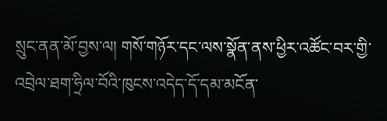སྲུང་ནན་མོ་བྱས་ལ། གསོ་གཉོར་དང་ལས་སྣོན་ནས་ཕྱིར་འཚོང་བར་གྱི་འབྲེལ་ཐག་ཧྲིལ་བོའི་ཁུངས་འདེད་དོ་དམ་མངོན་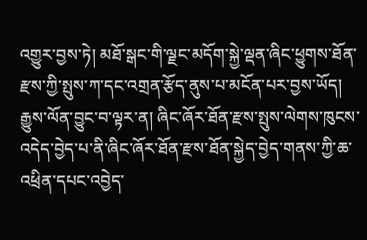འགྱུར་བྱས་ཏེ། མཐོ་སྒང་གི་ལྗང་མདོག་སྐྱེ་ལྡན་ཞིང་ཕྱུགས་ཐོན་རྫས་ཀྱི་སྤུས་ཀ་དང་འགྲན་རྩོད་ནུས་པ་མངོན་པར་བྱས་ཡོད།
རྒྱུས་ལོན་བྱུང་བ་ལྟར་ན། ཞིང་ཞོར་ཐོན་རྫས་སྤུས་ལེགས་ཁུངས་འདེད་བྱེད་པ་ནི་ཞིང་ཞོར་ཐོན་རྫས་ཐོན་སྐྱེད་བྱེད་གནས་ཀྱི་ཆ་འཕྲིན་དཔང་འབྱེད་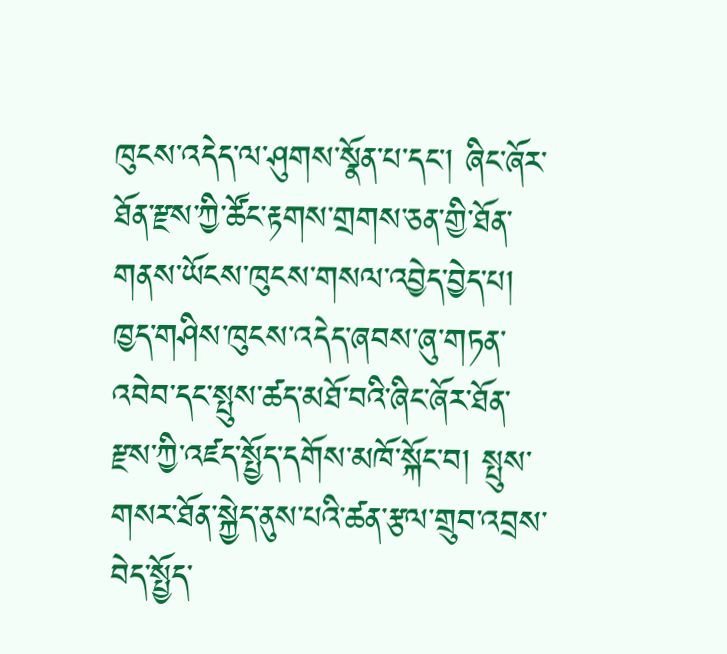ཁུངས་འདེད་ལ་ཤུགས་སྣོན་པ་དང་། ཞིང་ཞོར་ཐོན་རྫས་ཀྱི་ཚོང་རྟགས་གྲགས་ཅན་གྱི་ཐོན་གནས་ཡོངས་ཁུངས་གསལ་འབྱེད་བྱེད་པ། ཁྱད་གཤིས་ཁུངས་འདེད་ཞབས་ཞུ་གཏན་འབེབ་དང་སྤུས་ཚད་མཐོ་བའི་ཞིང་ཞོར་ཐོན་རྫས་ཀྱི་འཛད་སྤྱོད་དགོས་མཁོ་སྐོང་བ། སྤུས་གསར་ཐོན་སྐྱེད་ནུས་པའི་ཚན་རྩལ་གྲུབ་འབྲས་བེད་སྤྱོད་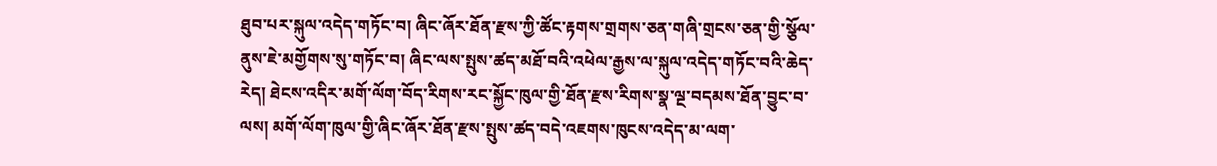ཐུབ་པར་སྐུལ་འདེད་གཏོང་བ། ཞིང་ཞོར་ཐོན་རྫས་ཀྱི་ཚོང་རྟགས་གྲགས་ཅན་གཞི་གྲངས་ཅན་གྱི་སྩོལ་ནུས་ཇེ་མགྱོགས་སུ་གཏོང་བ། ཞིང་ལས་སྤུས་ཚད་མཐོ་བའི་འཕེལ་རྒྱས་ལ་སྐུལ་འདེད་གཏོང་བའི་ཆེད་རེད། ཐེངས་འདིར་མགོ་ལོག་བོད་རིགས་རང་སྐྱོང་ཁུལ་གྱི་ཐོན་རྫས་རིགས་སྣ་ལྔ་བདམས་ཐོན་བྱུང་བ་ལས། མགོ་ལོག་ཁུལ་གྱི་ཞིང་ཞོར་ཐོན་རྫས་སྤུས་ཚད་བདེ་འཇགས་ཁུངས་འདེད་མ་ལག་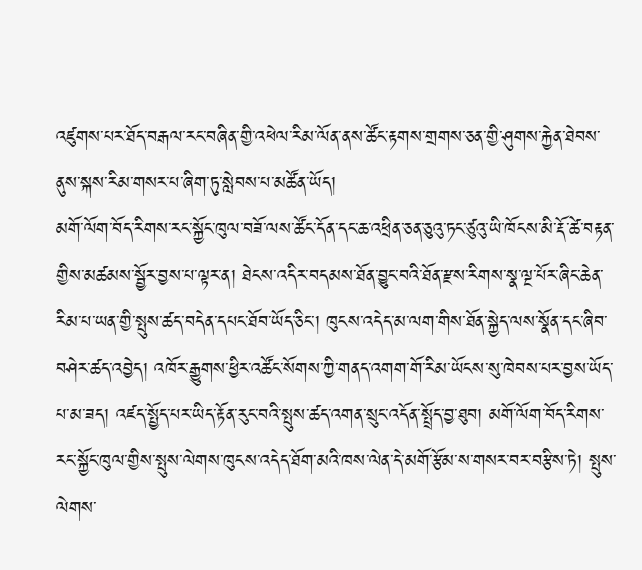འཛུགས་པར་ཐོད་བརྒལ་རང་བཞིན་གྱི་འཕེལ་རིམ་ལོན་ནས་ཚོང་རྟགས་གྲགས་ཅན་གྱི་ཤུགས་རྐྱེན་ཐེབས་ནུས་སྐས་རིམ་གསར་པ་ཞིག་ཏུ་སླེབས་པ་མཚོན་ཡོད།
མགོ་ལོག་བོད་རིགས་རང་སྐྱོང་ཁུལ་བཟོ་ལས་ཚོང་དོན་དང་ཆ་འཕྲིན་ཅན་ཅུའུ་ཏང་ཙུའུ་ཡི་ཁོངས་མི་རྡོ་ཚེ་བརྟན་གྱིས་མཚམས་སྦྱོར་བྱས་པ་ལྟར་ན། ཐེངས་འདིར་བདམས་ཐོན་བྱུང་བའི་ཐོན་རྫས་རིགས་སྣ་ལྔ་པོར་ཞིང་ཆེན་རིམ་པ་ཡན་གྱི་སྤུས་ཚད་བདེན་དཔང་ཐོབ་ཡོད་ཅིང་། ཁུངས་འདེད་མ་ལག་གིས་ཐོན་སྐྱེད་ལས་སྣོན་དང་ཞིབ་བཤེར་ཚད་འབྱེད། འཁོར་རྒྱུགས་ཕྱིར་འཚོང་སོགས་ཀྱི་གནད་འགག་གོ་རིམ་ཡོངས་སུ་ཁེབས་པར་བྱས་ཡོད་པ་མ་ཟད། འཛད་སྤྱོད་པར་ཡིད་རྟོན་རུང་བའི་སྤུས་ཚད་འགན་སྲུང་འདོན་སྤྲོད་བྱ་ཐུབ། མགོ་ལོག་བོད་རིགས་རང་སྐྱོང་ཁུལ་གྱིས་སྤུས་ལེགས་ཁུངས་འདེད་ཐོག་མའི་ཁས་ལེན་དེ་མགོ་རྩོམ་ས་གསར་བར་བརྩིས་ཏེ། སྤུས་ལེགས་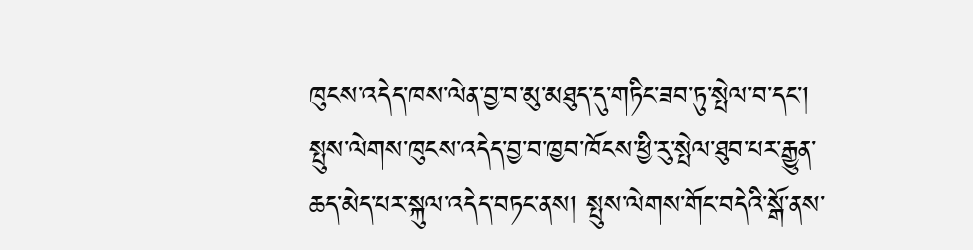ཁུངས་འདེད་ཁས་ལེན་བྱ་བ་མུ་མཐུད་དུ་གཏིང་ཟབ་ཏུ་སྤེལ་བ་དང་། སྤུས་ལེགས་ཁུངས་འདེད་བྱ་བ་ཁྱབ་ཁོངས་ཕྱི་རུ་སྤེལ་ཐུབ་པར་རྒྱུན་ཆད་མེད་པར་སྐུལ་འདེད་བཏང་ནས། སྤུས་ལེགས་གོང་བདེའི་སྒོ་ནས་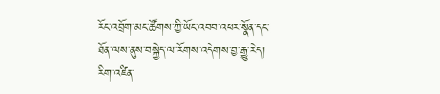རོང་འབྲོག་མང་ཚོགས་ཀྱི་ཡོང་འབབ་འཕར་སྣོན་དང་ཐོན་ལས་ནུས་བསྐྱེད་ལ་རོགས་འདེགས་བྱ་རྒྱུ་རེད།
རིག་འཛིན་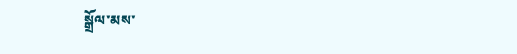སྒྲོལ་མས་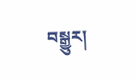བསྒྱུར།